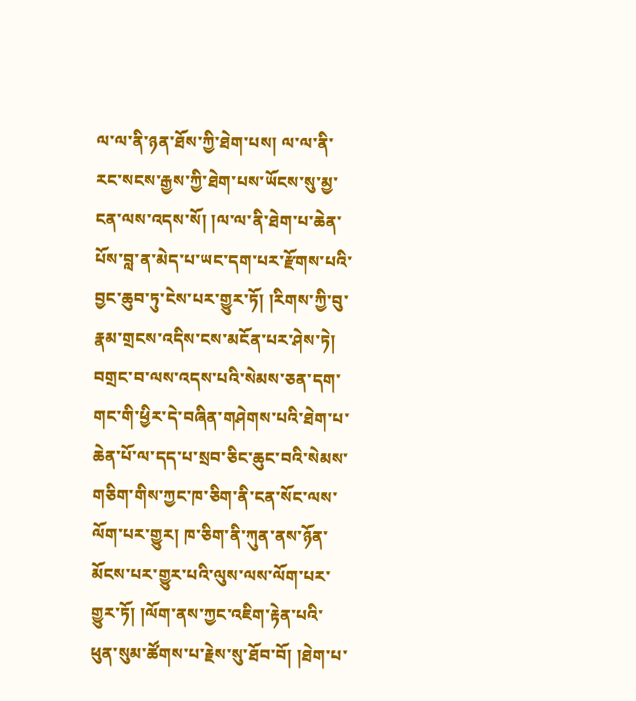ལ་ལ་ནི་ཉན་ཐོས་ཀྱི་ཐེག་པས། ལ་ལ་ནི་རང་སངས་རྒྱས་ཀྱི་ཐེག་པས་ཡོངས་སུ་མྱ་ངན་ལས་འདས་སོ། །ལ་ལ་ནི་ཐེག་པ་ཆེན་པོས་བླ་ན་མེད་པ་ཡང་དག་པར་རྫོགས་པའི་བྱང་ཆུབ་ཏུ་ངེས་པར་གྱུར་ཏོ། །རིགས་ཀྱི་བུ་རྣམ་གྲངས་འདིས་ངས་མངོན་པར་ཤེས་ཏེ། བགྲང་བ་ལས་འདས་པའི་སེམས་ཅན་དག་གང་གི་ཕྱིར་དེ་བཞིན་གཤེགས་པའི་ཐེག་པ་ཆེན་པོ་ལ་དད་པ་སྲབ་ཅིང་ཆུང་བའི་སེམས་གཅིག་གིས་ཀྱང་ཁ་ཅིག་ནི་ངན་སོང་ལས་ལོག་པར་གྱུར། ཁ་ཅིག་ནི་ཀུན་ནས་ཉོན་མོངས་པར་གྱུར་པའི་ལུས་ལས་ལོག་པར་གྱུར་ཏོ། །ལོག་ནས་ཀྱང་འཇིག་རྟེན་པའི་ཕུན་སུམ་ཚོགས་པ་རྗེས་སུ་ཐོབ་བོ། །ཐེག་པ་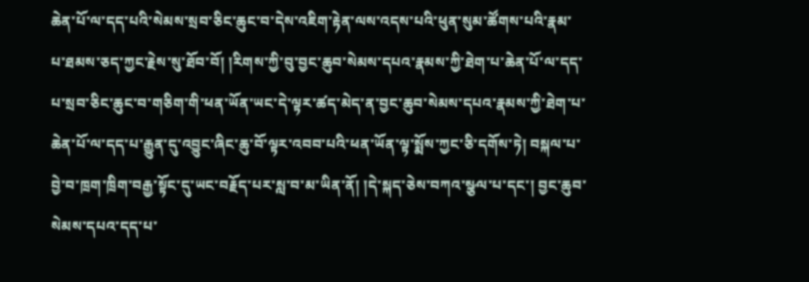ཆེན་པོ་ལ་དད་པའི་སེམས་སྲབ་ཅིང་ཆུང་བ་དེས་འཇིག་རྟེན་ལས་འདས་པའི་ཕུན་སུམ་ཚོགས་པའི་རྣམ་པ་ཐམས་ཅད་ཀྱང་རྗེས་སུ་ཐོབ་བོ། །རིགས་ཀྱི་བུ་བྱང་ཆུབ་སེམས་དཔའ་རྣམས་ཀྱི་ཐེག་པ་ཆེན་པོ་ལ་དད་པ་སྲབ་ཅིང་ཆུང་བ་གཅིག་གི་ཕན་ཡོན་ཡང་དེ་ལྟར་ཚད་མེད་ན་བྱང་ཆུབ་སེམས་དཔའ་རྣམས་ཀྱི་ཐེག་པ་ཆེན་པོ་ལ་དད་པ་རྒྱུན་དུ་འབྱུང་ཞིང་ཆུ་བོ་ལྟར་འབབ་པའི་ཕན་ཡོན་ལྟ་སྨོས་ཀྱང་ཅི་དགོས་ཏེ། བསྐལ་པ་བྱེ་བ་ཁྲག་ཁྲིག་བརྒྱ་སྟོང་དུ་ཡང་བརྗོད་པར་སླ་བ་མ་ཡིན་ནོ། །དེ་སྐད་ཅེས་བཀའ་སྩལ་པ་དང་། བྱང་ཆུབ་སེམས་དཔའ་དད་པ་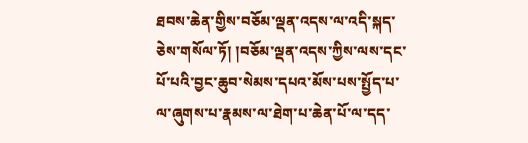ཐབས་ཆེན་གྱིས་བཅོམ་ལྡན་འདས་ལ་འདི་སྐད་ཅེས་གསོལ་ཏོ། །བཅོམ་ལྡན་འདས་ཀྱིས་ལས་དང་པོ་པའི་བྱང་ཆུབ་སེམས་དཔའ་མོས་པས་སྤྱོད་པ་ལ་ཞུགས་པ་རྣམས་ལ་ཐེག་པ་ཆེན་པོ་ལ་དད་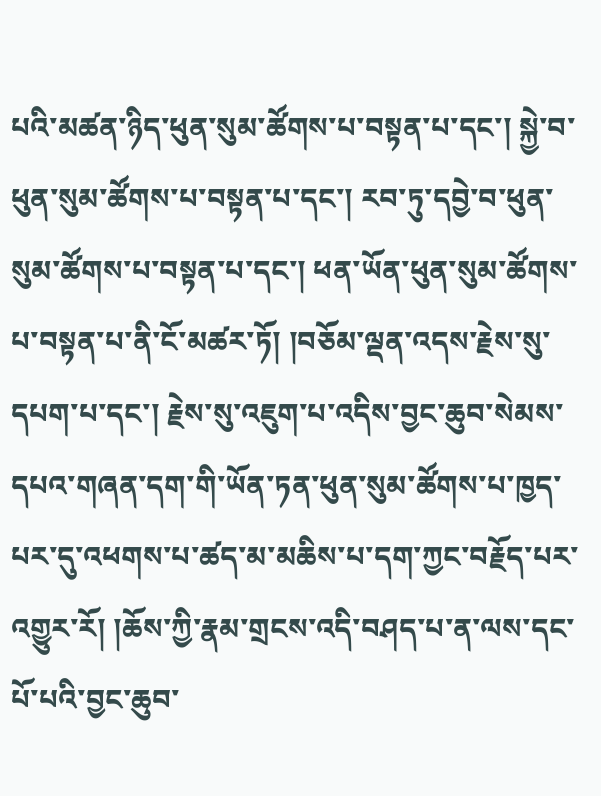པའི་མཚན་ཉིད་ཕུན་སུམ་ཚོགས་པ་བསྟན་པ་དང་། སྐྱེ་བ་ཕུན་སུམ་ཚོགས་པ་བསྟན་པ་དང་། རབ་ཏུ་དབྱེ་བ་ཕུན་སུམ་ཚོགས་པ་བསྟན་པ་དང་། ཕན་ཡོན་ཕུན་སུམ་ཚོགས་པ་བསྟན་པ་ནི་ངོ་མཚར་ཏོ། །བཅོམ་ལྡན་འདས་རྗེས་སུ་དཔག་པ་དང་། རྗེས་སུ་འཇུག་པ་འདིས་བྱང་ཆུབ་སེམས་དཔའ་གཞན་དག་གི་ཡོན་ཏན་ཕུན་སུམ་ཚོགས་པ་ཁྱད་པར་དུ་འཕགས་པ་ཚད་མ་མཆིས་པ་དག་ཀྱང་བརྗོད་པར་འགྱུར་རོ། །ཆོས་ཀྱི་རྣམ་གྲངས་འདི་བཤད་པ་ན་ལས་དང་པོ་པའི་བྱང་ཆུབ་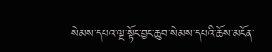སེམས་དཔའ་ལྔ་སྟོང་བྱང་ཆུབ་སེམས་དཔའི་ཆོས་མངོན་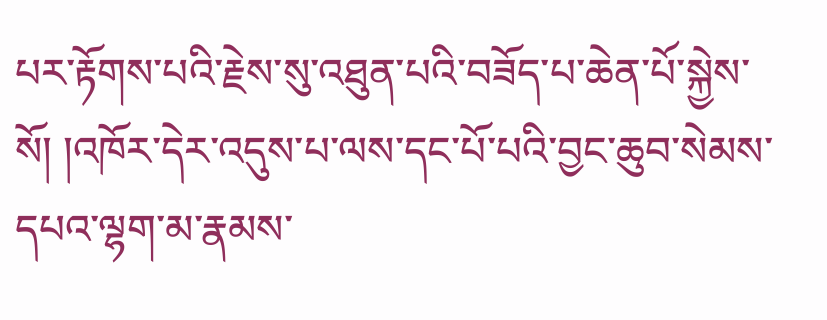པར་རྟོགས་པའི་རྗེས་སུ་འཐུན་པའི་བཟོད་པ་ཆེན་པོ་སྐྱེས་སོ། །འཁོར་དེར་འདུས་པ་ལས་དང་པོ་པའི་བྱང་ཆུབ་སེམས་དཔའ་ལྷག་མ་རྣམས་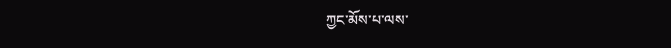ཀྱང་མོས་པ་ལས་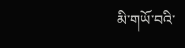མི་གཡོ་བའི་